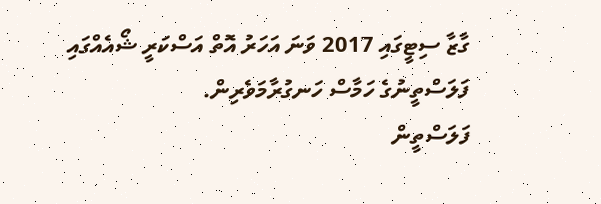ގާޒާ ސިޓީގައި 2017 ވަނަ އަހަރު އޮތް އަސްކަރީ ޝޯއެއްގައި ފަލަސްތީނުގެ ހަމާސް ހަނގުރާމަވެރިން.
ފަލަސްތީން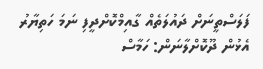ފަލަސްތީނަށް ދައުލަތެއް ގާއިމްކޮށްދީފި ނަމަ ހަތިޔާރު އެޅުން ދޫކޮށްލާނަން: ހަމާސް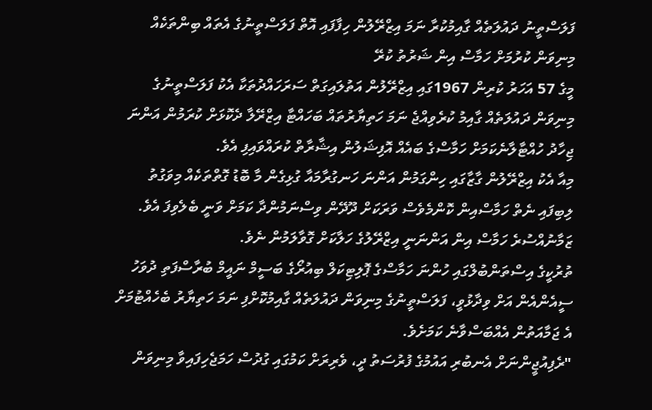ފަލަސްތީނު ދައުލަތެއް ގާއިމުކުރާ ނަމަ އިޒްރޭލުން ހިފާފައި އޮތް ފަލަސްތީނުގެ އެތައް ބިންތަކެއް މިނިވަން ކުރުމަށް ހަމާސް އިން ޝަރުތު ކުރޭ
މީގެ 57 އަހަރު ކުރިން 1967ގައި އިޒްރޭލުން އަތުލައިގަތް ސަރަހައްދުތަކާ އެކު ފަލަސްތީނުގެ މިނިވަން ދައުލަތެއް ގާއިމު ކުރެވިއްޖެ ނަމަ ހަތިޔާރުތައް ބަހައްޓާ އިޒްރޭލާ ދެކޮޅަށް ކުރަމުން އަންނަ ޖިހާދު ހުއްޓާލާނެކަމަށް ހަމާސްގެ ބައެއް އޮފިޝަލުން އިޝާރާތް ކުރައްވައިފި އެވެ.
މިއާ އެކު އިޒްރޭލުން ގާޒާގައި ހިންގަމުން އަންނަ ހަނގުރާމައާ ގުޅިގެން މާ ބޮޑު ގޮތްތަކެއް މިވަގުތު ލިބިފައި ނެތް ހަމާސްއިން ކޮންމެވެސް ވަރަކަށް ދޫދޭން ވިސްނަމުންދާ ކަމަށް ވަނީ ބެލެވިފަ އެވެ. ޒަމާނުއްސުރެ ހަމާސް އިން އަންނަނީ އިޒްރޭލުގެ ހަލާކަށް ގޮވާލަމުން ނެވެ.
ތުރުކީގެ އިސްތަންބުލްގައި ހުންނަ ހަމާސްގެ ޕޮލިޓިކަލް ބިއުރޯގެ ބަސީމް ނައީމް ބުރާސްފަތި ދުވަހު ސީއެންއެން އަށް ވިދާޅުވީ، ފަލަސްތީނުގެ މިނިވަން ދައުލަތެއް ގާއިމުކޮށްފި ނަމަ ހަތިޔާރު ބެހެއްޓުމަށް އެ ޖަމާއަތުން އެއްބަސްވާނެ ކަމަށެވެ.
"ރެފިއުޖީންނަށް އެނބުރި އައުމުގެ ފުރުސަތު ދީ، ވެރިރަށް ކަމުގައި ގުދުސް ހަމަޖެހިފައިވާ މިނިވަން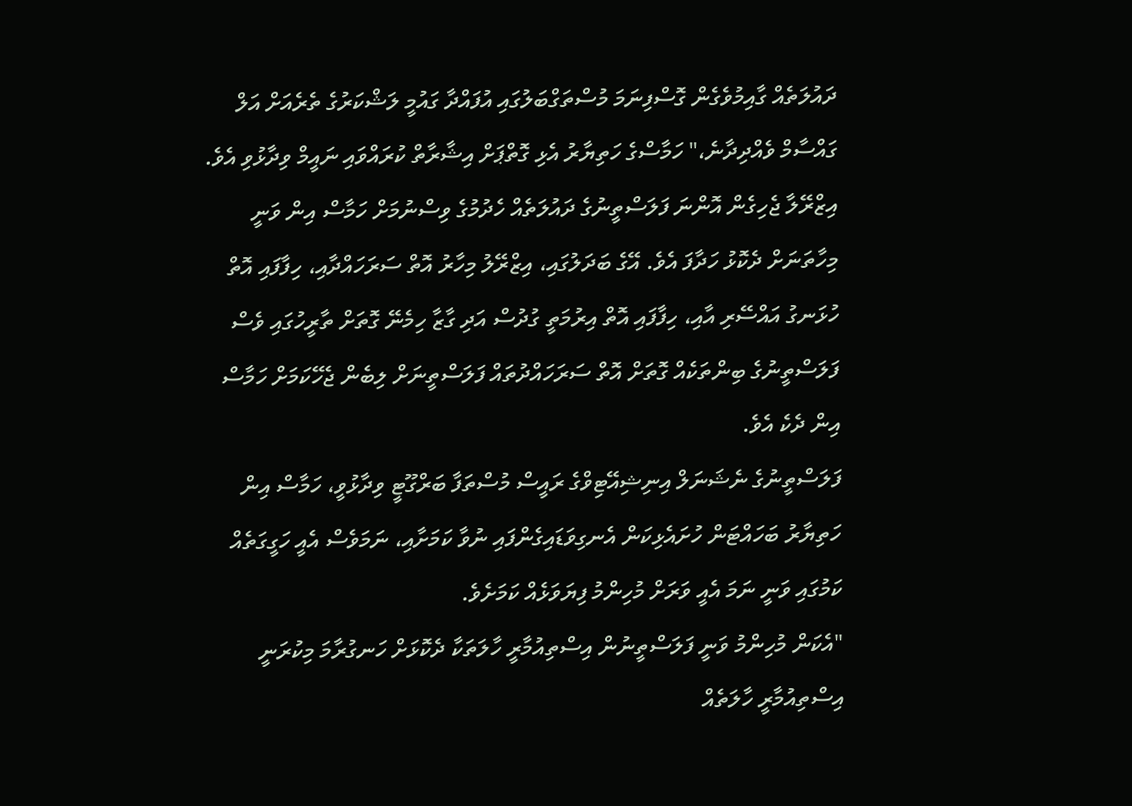ދައުލަތެއް ގާއިމުވެގެން ގޮސްފިނަމަ މުސްތަގްބަލުގައި އުފައްދާ ގައުމީ ލަޝްކަރުގެ ތެރެއަށް އަލް ގައްސާމް ވެއްދިދާނެ،" ހަމާސްގެ ހަތިޔާރު އެޅި ގޮތްޕަށް އިޝާރާތް ކުރައްވައި ނައީމް ވިދާޅުވި އެވެ.
އިޒްރޭލާ ޖެހިގެން އޮންނަ ފަލަސްތީނުގެ ދައުލަތެއް ހެދުމުގެ ވިސްނުމަށް ހަމާސް އިން ވަނީ މިހާތަނަށް ދެކޮޅު ހަދާފަ އެވެ. އޭގެ ބަދަލުގައި، އިޒްރޭލު މިހާރު އޮތް ސަރަހައްދާއި، ހިފާފައި އޮތް ހުޅަނގު އައްސޭރި އާއި، ހިފާފައި އޮތް އިރުމަތީ ގުދުސް އަދި ގާޒާ ހިމެނޭ ގޮތަށް ތާރީހުގައި ވެސް ފަލަސްތީނުގެ ބިންތަކެއް ގޮތަށް އޮތް ސަރަހައްދުތައް ފަލަސްތީނަށް ލިބެން ޖެހޭކަމަށް ހަމާސް އިން ދެކެ އެވެ.
ފަލަސްތީނުގެ ނެޝަނަލް އިނިޝިއޭޓިވްގެ ރައީސް މުސްތަފާ ބަރްގޫޓީ ވިދާޅުވީ، ހަމާސް އިން ހަތިޔާރު ބަހައްޓަން ހުށައެޅިކަން އެނގިވަޑައިގެންފައި ނުވާ ކަމަށާއި، ނަމަވެސް އެއީ ހަގީގަތެއް ކަމުގައި ވަނީ ނަމަ އެއީ ވަރަށް މުހިންމު ފިޔަވަޅެއް ކަމަށެވެ.
"އެކަން މުހިންމު ވަނީ ފަލަސްތީނުން އިސްތިއުމާރީ ހާލަތަކާ ދެކޮޅަށް ހަނގުރާމަ މިކުރަނީ އިސްތިއުމާރީ ހާލަތެއް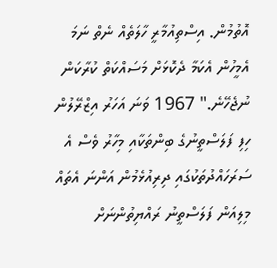އޮތުމުން. އިސްތިއުމާރީ ހާލަތެއް ނެތް ނަމަ އެމީހުން އެކަމާ ދެކޮޅަށް މަސައްކަތް ކުރާކަން ނުޖެހޭނެ." 1967 ވަނަ އަހަރު އިޒްރޭލުން ހިފި ފަލަސްތީނުގެ ބިންތަކާއި މިހާރު ވެސް އެ ސަރަހައްދުތަކުގައި ދިރިއުޅެމުން އަންނަ އެތައް މިލިއަން ފަލަސްތީނު ރައްޔިތުންނަށް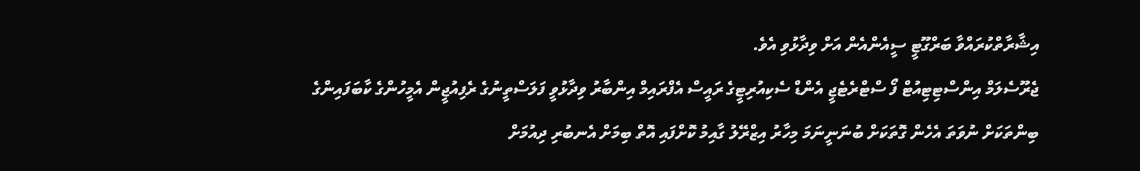އިޝާރާތްކުރައްވާ ބަރްގޫޓީ ސީއެންއެން އަށް ވިދާޅުވި އެވެ.
ޖެރޫސެލަމް އިންސްޓިޓިއުޓް ފޯ ސްޓްރެޓެޖީ އެންޑް ސެކިއުރިޓީގެ ރައީސް އެފްރައިމް އިންބާރު ވިދާޅުވީ ފަލަސްތީނުގެ ރެފިއުޖީން އެމީހުންގެ ކާބަފައިންގެ ބިންތަކަށް ނުވަތަ އެހެން ގޮތަކަށް ބުނަނީނަމަ މިހާރު އިޒްރޭލު ގާއިމު ކޮށްފައި އޮތް ބިމަށް އެނބުރި ދިއުމަށް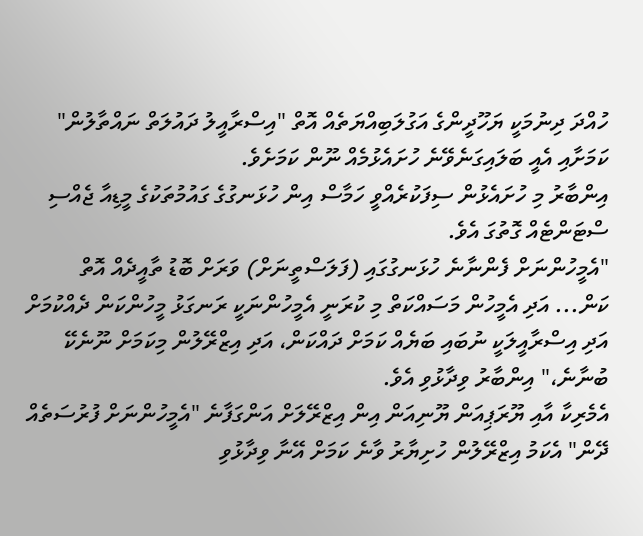ހުއްދަ ދިނުމަކީ ޔަހޫދީންގެ އަގުލަބިއްޔަތެއް އޮތް "އިސްރާއީލު ދައުލަތް ނައްތާލުން" ކަމަށާއި އެއީ ބަލައިގަނެވޭނެ ހުށައެޅުމެއް ނޫން ކަމަށެވެ.
އިންބާރު މި ހުށައެޅުން ސިފަކުރެއްވީ ހަމާސް އިން ހުޅަނގުގެ ގައުމުތަކުގެ މީޑިއާ ޖެއްސި ސްޓަންޓެއް ގޮތުގަ އެވެ.
"އެމީހުންނަށް ފެންނާނެ ހުޅަނގުގައި (ފަލަސްތީނަށް) ވަރަށް ބޮޑު ތާއީދެއް އޮތް ކަން... އަދި އެމީހުން މަސައްކަތް މި ކުރަނީ އެމީހުންނަކީ ރަނގަޅު މީހުންކަން ދެއްކުމަށް އަދި އިސްރާއީލަކީ ނުބައި ބަޔެއް ކަމަށް ދައްކަން، އަދި އިޒްރޭލުން މިކަމަށް ނޫނެކޭ ބުނާނެ،" އިންބާރު ވިދާޅުވި އެވެ.
އެމެރިކާ އާއި ޔޫރަޕިއަން ޔޫނިއަން އިން އިޒްރޭލަށް އަންގަފާނެ "އެމީހުންނަށް ފުރުސަތެއް ދޭން" އެކަމު އިޒްރޭލުން ހުށިޔާރު ވާނެ ކަމަށް އޭނާ ވިދާޅުވި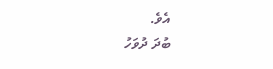އެވެ.
ބުދަ ދުވަހު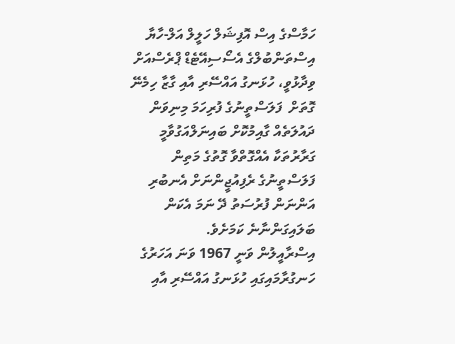ހަމާސްގެ އިސް އޮފިޝަލް ހަލީލް އަލް-ހާޔާ އިސްތަންބުލްގެ އެސޯސިއޭޓެޑް ޕްރެސްއަށް ވިދާޅުވީ، ހުޅަނގު އައްސޭރި އާއި ގާޒާ ހިމެނޭ ގޮތަށް  ފަލަސްތީނުގެ ފުރިހަމަ މިނިވަން ދައުލަތެއް ގާއިމުކޮށް ބައިނަލްއަގުވާމީ ގަރާރުތަކާ އެއްގޮތްވާ ގޮތުގެ މަތިން ފަލަސްތީނުގެ ރެފިއުޖީންނަށް އެނބުރި އަންނަން ފުރުސަތު ދޭ ނަމަ އެކަން ބަލައިގަންނާނެ ކަމަށެވެ.
އިސްރާއީލުން ވަނީ 1967 ވަނަ އަހަރުގެ ހަނގުރާމައިގައި ހުޅަނގު އައްސޭރި އާއި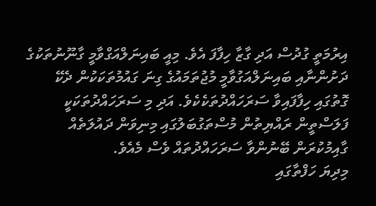އިރުމަތީ ގުދުސް އަދި ގާޒާ ހިފާފަ އެވެ. މިއީ ބައިނަލްއަގްވާމީ ގާނޫނުތަކުގެ ދަށުންނާއި ބައިނަލްއަގުވާމީ މުޖުތަމައުގެ ގިނަ ގައުމުތަކަކުން ދެކޭ ގޮތުގައި ހިފާފައިވާ ސަރަހައްދުތަކެކެވެ. އަދި މި ސަރަހައްދުތަކަކީ ފަލަސްތީން ރައްޔިތުން މުސްތަގުބަލުގައި މިނިވަން ދައުލަތެއް ގާއިމުކުރަން ބޭނުންވާ ސަރަހައްދުތައް ވެސް މެއެވެ.
މިދިޔަ ހަފްތާގައި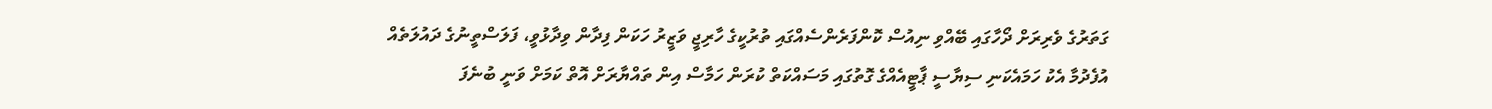ގަތަރުގެ ވެރިރަށް ދޯހާގައި ބޭއްވި ނިއުސް ކޮންފަރެންސެއްގައި ތުރުކީގެ ހާރިޖީ ވަޒީރު ހަކަން ފިދާން ވިދާޅުވީ، ފަލަސްތީނުގެ ދައުލަތެއް އުފެދުމާ އެކު ހަމައެކަނި ސިޔާސީ ޕާޓީއެއްގެ ގޮތުގައި މަސައްކަތް ކުރަން ހަމާސް އިން ތައްޔާރަށް އޮތް ކަމަށް ވަނީ ބުނެފަ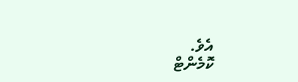އެވެ.
ކޮމެންޓް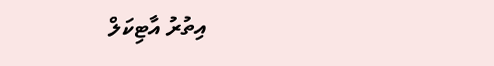އިތުރު އާޓިކަލް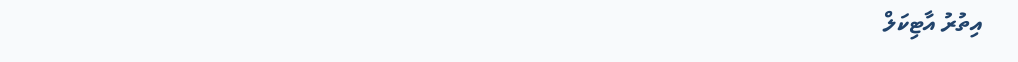އިތުރު އާޓިކަލް